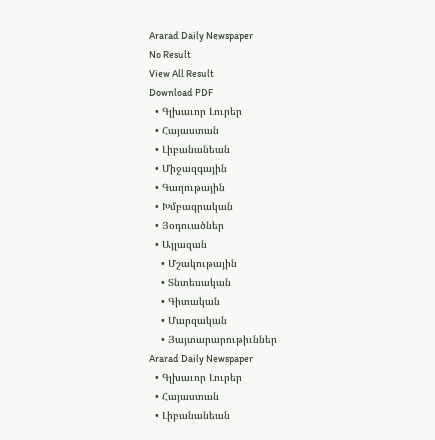Ararad Daily Newspaper
No Result
View All Result
Download PDF
  • Գլխաւոր Լուրեր
  • Հայաստան
  • Լիբանանեան
  • Միջազգային
  • Գաղութային
  • Խմբագրական
  • Յօդուածներ
  • Այլազան
    • Մշակութային
    • Տնտեսական
    • Գիտական
    • Մարզական
    • Յայտարարութիւններ
Ararad Daily Newspaper
  • Գլխաւոր Լուրեր
  • Հայաստան
  • Լիբանանեան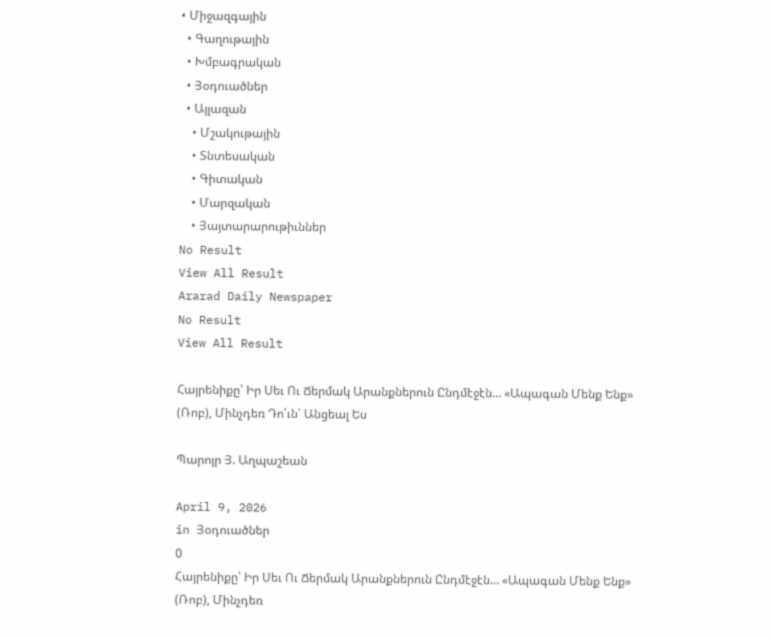• Միջազգային
  • Գաղութային
  • Խմբագրական
  • Յօդուածներ
  • Այլազան
    • Մշակութային
    • Տնտեսական
    • Գիտական
    • Մարզական
    • Յայտարարութիւններ
No Result
View All Result
Ararad Daily Newspaper
No Result
View All Result

Հայրենիքը՝ Իր Սեւ Ու Ճերմակ Արանքներուն Ընդմէջէն… «Ապագան Մենք Ենք» (Ռոբ), Մինչդեռ Դո՛ւն՝ Անցեալ Ես

Պարոյր Յ. Աղպաշեան

April 9, 2026
in Յօդուածներ
0
Հայրենիքը՝ Իր Սեւ Ու Ճերմակ Արանքներուն Ընդմէջէն… «Ապագան Մենք Ենք» (Ռոբ), Մինչդեռ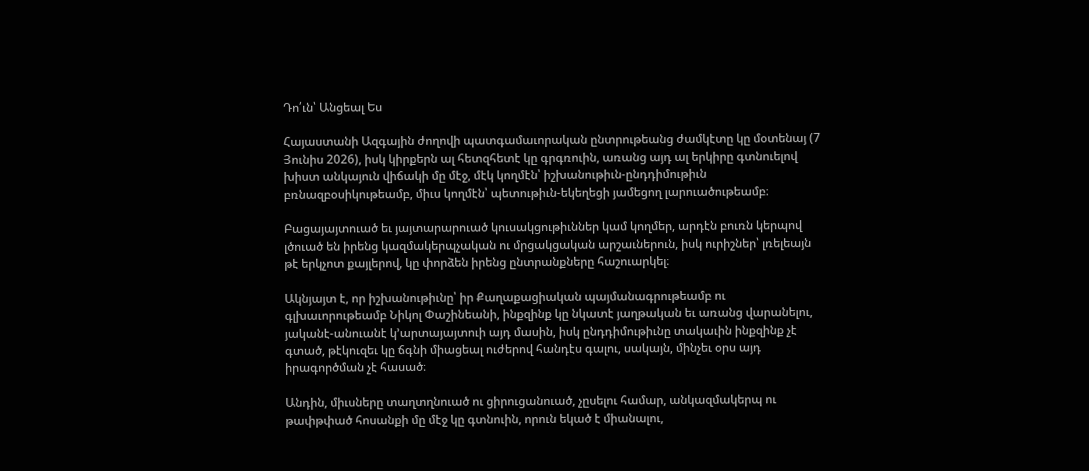Դո՛ւն՝ Անցեալ Ես

Հայաստանի Ազգային ժողովի պատգամաւորական ընտրութեանց ժամկէտը կը մօտենայ (7 Յունիս 2026), իսկ կիրքերն ալ հետզհետէ կը գրգռուին, առանց այդ ալ երկիրը գտնուելով խիստ անկայուն վիճակի մը մէջ, մէկ կողմէն՝ իշխանութիւն-ընդդիմութիւն բռնազբօսիկութեամբ, միւս կողմէն՝ պետութիւն-եկեղեցի յամեցող լարուածութեամբ։

Բացայայտուած եւ յայտարարուած կուսակցութիւններ կամ կողմեր, արդէն բուռն կերպով լծուած են իրենց կազմակերպչական ու մրցակցական արշաւներուն, իսկ ուրիշներ՝ լռելեայն թէ երկչոտ քայլերով, կը փորձեն իրենց ընտրանքները հաշուարկել։

Ակնյայտ է, որ իշխանութիւնը՝ իր Քաղաքացիական պայմանագրութեամբ ու գլխաւորութեամբ Նիկոլ Փաշինեանի, ինքզինք կը նկատէ յաղթական եւ առանց վարանելու, յականէ-անուանէ կ’արտայայտուի այդ մասին, իսկ ընդդիմութիւնը տակաւին ինքզինք չէ գտած, թէկուզեւ կը ճգնի միացեալ ուժերով հանդէս գալու, սակայն, մինչեւ օրս այդ իրագործման չէ հասած։

Անդին, միւսները տաղտղնուած ու ցիրուցանուած, չըսելու համար, անկազմակերպ ու թափթփած հոսանքի մը մէջ կը գտնուին, որուն եկած է միանալու,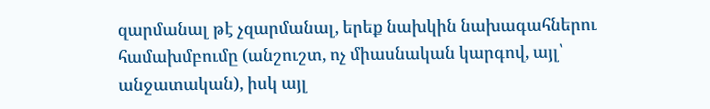զարմանալ թէ չզարմանալ, երեք նախկին նախագահներու համախմբումը (անշուշտ, ոչ միասնական կարգով, այլ՝ անջատական), իսկ այլ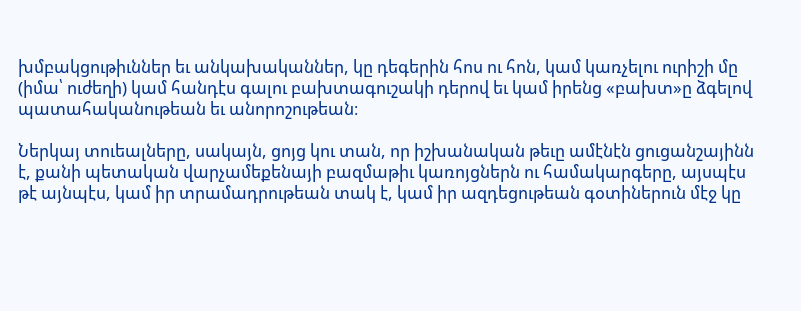խմբակցութիւններ եւ անկախականներ, կը դեգերին հոս ու հոն, կամ կառչելու ուրիշի մը (իմա՝ ուժեղի) կամ հանդէս գալու բախտագուշակի դերով եւ կամ իրենց «բախտ»ը ձգելով պատահականութեան եւ անորոշութեան։

Ներկայ տուեալները, սակայն, ցոյց կու տան, որ իշխանական թեւը ամէնէն ցուցանշայինն է, քանի պետական վարչամեքենայի բազմաթիւ կառոյցներն ու համակարգերը, այսպէս թէ այնպէս, կամ իր տրամադրութեան տակ է, կամ իր ազդեցութեան գօտիներուն մէջ կը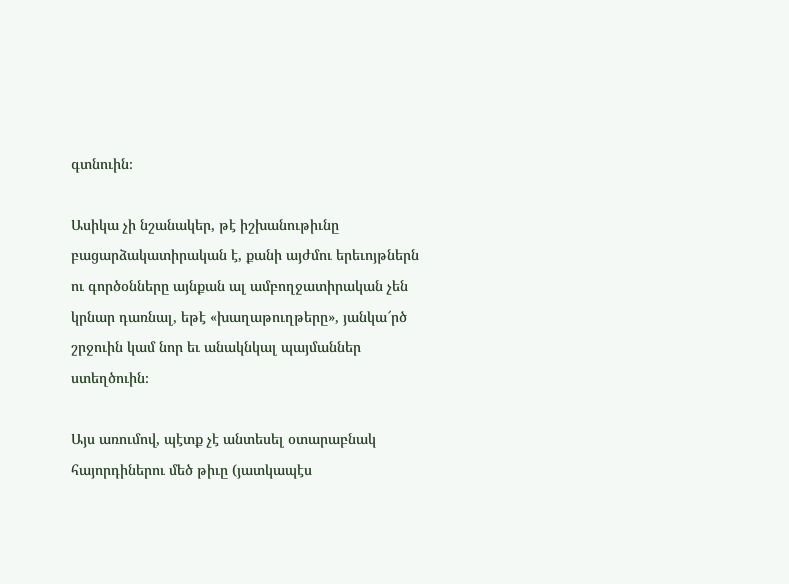գտնուին։

Ասիկա չի նշանակեր, թէ իշխանութիւնը բացարձակատիրական է, քանի այժմու երեւոյթներն ու գործօնները այնքան ալ ամբողջատիրական չեն կրնար դառնալ, եթէ «խաղաթուղթերը», յանկա՜րծ շրջուին կամ նոր եւ անակնկալ պայմաններ ստեղծուին։

Այս առումով, պէտք չէ անտեսել օտարաբնակ հայորդիներու մեծ թիւը (յատկապէս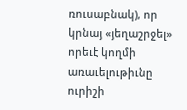ռուսաբնակ), որ կրնայ «յեղաշրջել» որեւէ կողմի առաւելութիւնը ուրիշի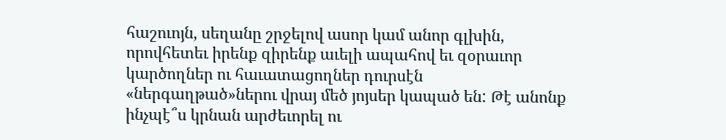հաշուոյն, սեղանը շրջելով ասոր կամ անոր գլխին, որովհետեւ իրենք զիրենք աւելի ապահով եւ զօրաւոր կարծողներ ու հաւատացողներ դուրսէն «ներգաղթած»ներու վրայ մեծ յոյսեր կապած են: Թէ անոնք ինչպէ՞ս կրնան արժեւորել ու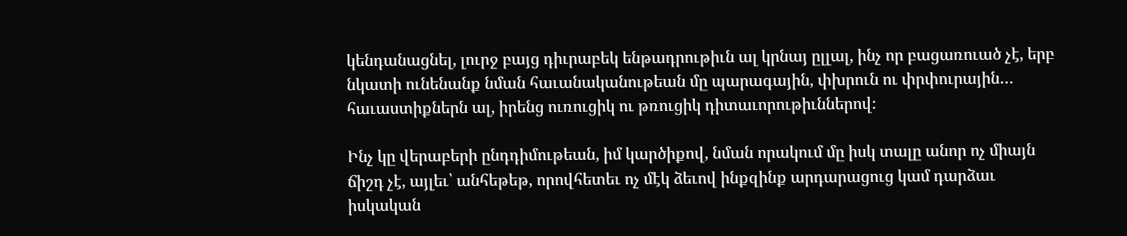կենդանացնել, լուրջ բայց դիւրաբեկ ենթադրութիւն ալ կրնայ ըլլալ, ինչ որ բացառուած չէ, երբ նկատի ունենանք նման հաւանականութեան մը պարագային, փխրուն ու փրփուրային… հաւաստիքներն ալ, իրենց ուռուցիկ ու թռուցիկ դիտաւորութիւններով։

Ինչ կը վերաբերի ընդդիմութեան, իմ կարծիքով, նման որակում մը իսկ տալը անոր ոչ միայն ճիշդ չէ, այլեւ՝ անհեթեթ, որովհետեւ ոչ մէկ ձեւով ինքզինք արդարացուց կամ դարձաւ իսկական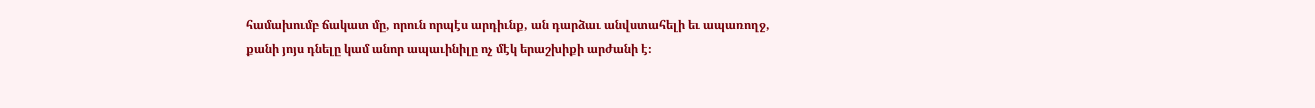համախումբ ճակատ մը, որուն որպէս արդիւնք, ան դարձաւ անվստահելի եւ ապառողջ, քանի յոյս դնելը կամ անոր ապաւինիլը ոչ մէկ երաշխիքի արժանի է։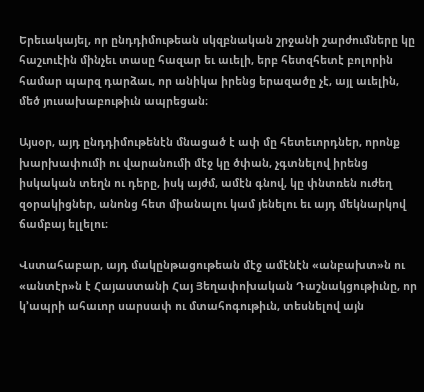Երեւակայել, որ ընդդիմութեան սկզբնական շրջանի շարժումները կը հաշւուէին մինչեւ տասը հազար եւ աւելի, երբ հետզհետէ բոլորին համար պարզ դարձաւ, որ անիկա իրենց երազածը չէ, այլ աւելին, մեծ յուսախաբութիւն ապրեցան։

Այսօր, այդ ընդդիմութենէն մնացած է ափ մը հետեւորդներ, որոնք խարխափումի ու վարանումի մէջ կը ծփան, չգտնելով իրենց իսկական տեղն ու դերը, իսկ այժմ, ամէն գնով, կը փնտռեն ուժեղ զօրակիցներ, անոնց հետ միանալու կամ յենելու եւ այդ մեկնարկով ճամբայ ելլելու։

Վստահաբար, այդ մակընթացութեան մէջ ամէնէն «անբախտ»ն ու «անտէր»ն է Հայաստանի Հայ Յեղափոխական Դաշնակցութիւնը, որ կ’ապրի ահաւոր սարսափ ու մտահոգութիւն, տեսնելով այն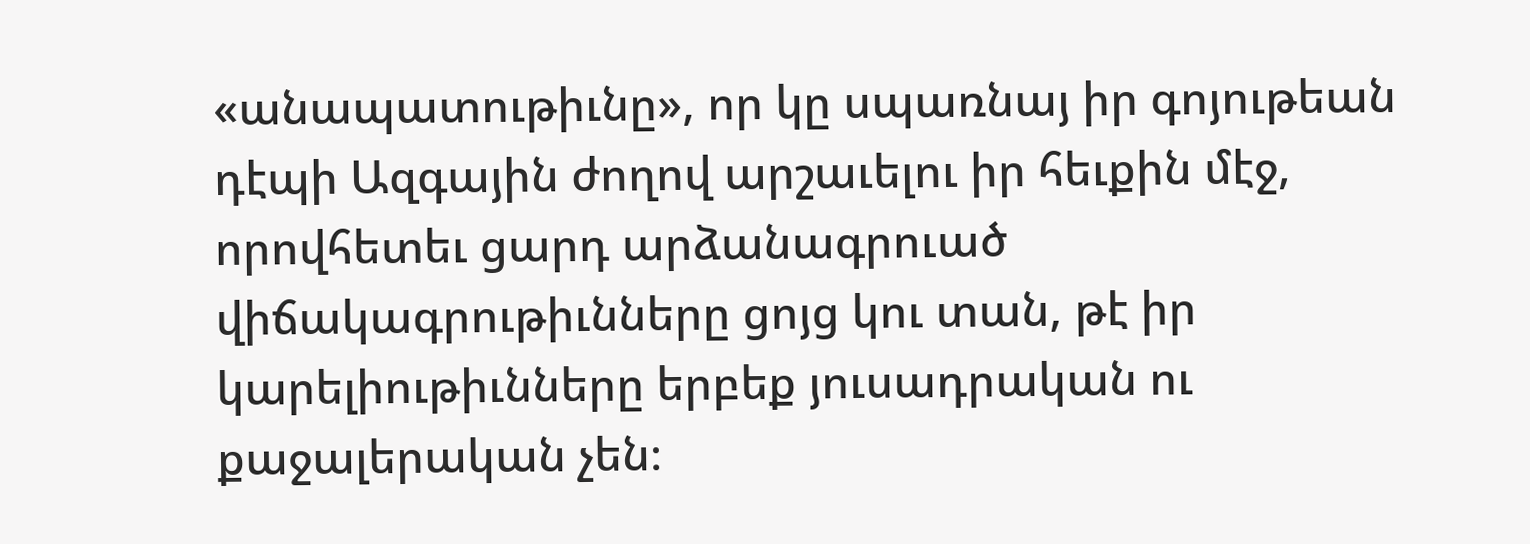«անապատութիւնը», որ կը սպառնայ իր գոյութեան դէպի Ազգային ժողով արշաւելու իր հեւքին մէջ, որովհետեւ ցարդ արձանագրուած վիճակագրութիւնները ցոյց կու տան, թէ իր կարելիութիւնները երբեք յուսադրական ու քաջալերական չեն։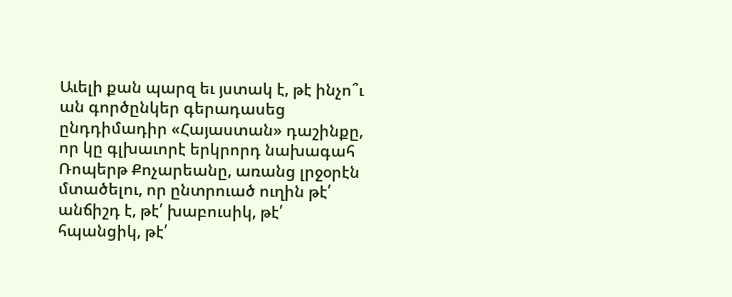Աւելի քան պարզ եւ յստակ է, թէ ինչո՞ւ ան գործընկեր գերադասեց ընդդիմադիր «Հայաստան» դաշինքը, որ կը գլխաւորէ երկրորդ նախագահ Ռոպերթ Քոչարեանը, առանց լրջօրէն մտածելու, որ ընտրուած ուղին թէ՛ անճիշդ է, թէ՛ խաբուսիկ, թէ՛ հպանցիկ, թէ՛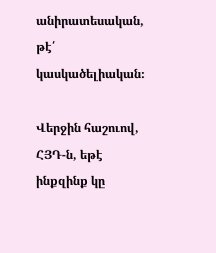անիրատեսական, թէ՛ կասկածելիական։

Վերջին հաշուով, ՀՅԴ-ն, եթէ ինքզինք կը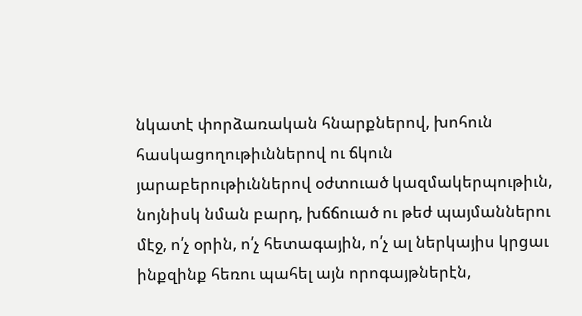նկատէ փորձառական հնարքներով, խոհուն հասկացողութիւններով ու ճկուն յարաբերութիւններով օժտուած կազմակերպութիւն, նոյնիսկ նման բարդ, խճճուած ու թեժ պայմաններու մէջ, ո՛չ օրին, ո՛չ հետագային, ո՛չ ալ ներկայիս կրցաւ ինքզինք հեռու պահել այն որոգայթներէն,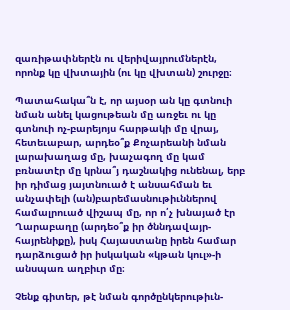զառիթափներէն ու վերիվայրումներէն, որոնք կը վխտային (ու կը վխտան) շուրջը։

Պատահակա՞ն է, որ այսօր ան կը գտնուի նման անել կացութեան մը առջեւ ու կը գտնուի ոչ-բարեյոյս հարթակի մը վրայ, հետեւաբար, արդեօ՞ք Քոչարեանի նման լարախաղաց մը, խաչագող մը կամ բռնատէր մը կրնա՞յ դաշնակից ունենալ, երբ իր դիմաց յայտնուած է անսահման եւ անչափելի (ան)բարեմասնութիւններով համալրուած վիշապ մը, որ ո՛չ խնայած էր Ղարաբաղը (արդեօ՞ք իր ծննդավայր-հայրենիքը), իսկ Հայաստանը իրեն համար դարձուցած իր իսկական «կթան կուլ»-ի անսպառ աղբիւր մը։

Չենք գիտեր, թէ նման գործընկերութիւն-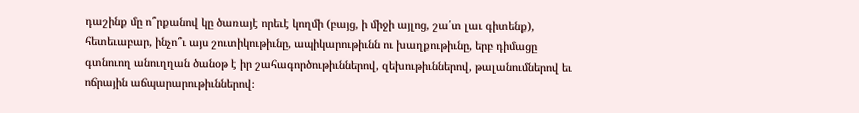դաշինք մը ո՞րքանով կը ծառայէ որեւէ կողմի (բայց, ի միջի այլոց, շա՛տ լաւ գիտենք), հետեւաբար, ինչո՞ւ այս շուտիկութիւնը, ապիկարութիւնն ու խաղքութիւնը, երբ դիմացը գտնուող անուղղան ծանօթ է իր շահագործութիւններով, զեխութիւններով, թալանումներով եւ ոճրային աճպարարութիւններով։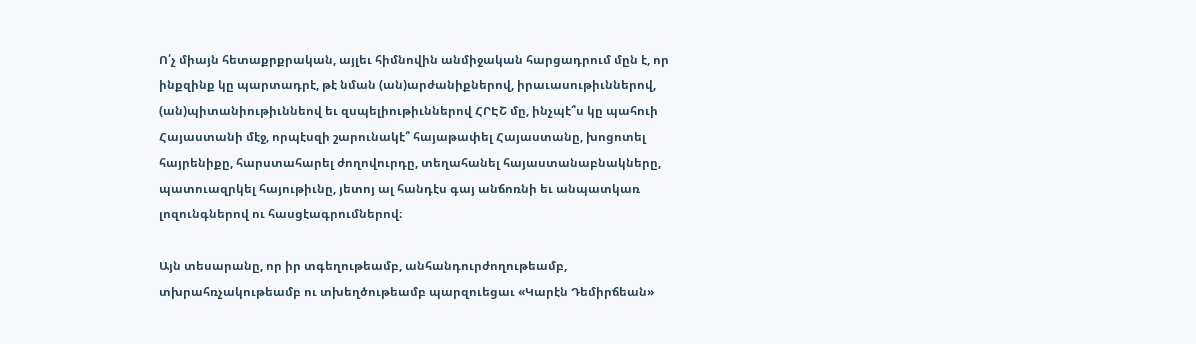Ո՛չ միայն հետաքրքրական, այլեւ հիմնովին անմիջական հարցադրում մըն է, որ ինքզինք կը պարտադրէ, թէ նման (ան)արժանիքներով, իրաւասութիւններով, (ան)պիտանիութիւննեով եւ զսպելիութիւններով ՀՐԷՇ մը, ինչպէ՞ս կը պահուի Հայաստանի մէջ, որպէսզի շարունակէ՞ հայաթափել Հայաստանը, խոցոտել հայրենիքը, հարստահարել ժողովուրդը, տեղահանել հայաստանաբնակները, պատուազրկել հայութիւնը, յետոյ ալ հանդէս գայ անճոռնի եւ անպատկառ լոզունգներով ու հասցէագրումներով։

Այն տեսարանը, որ իր տգեղութեամբ, անհանդուրժողութեամբ, տխրահռչակութեամբ ու տխեղծութեամբ պարզուեցաւ «Կարէն Դեմիրճեան»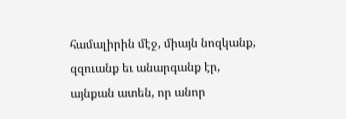համալիրին մէջ, միայն նոզկանք, զզուանք եւ անարգանք էր, այնքան ատեն, որ անոր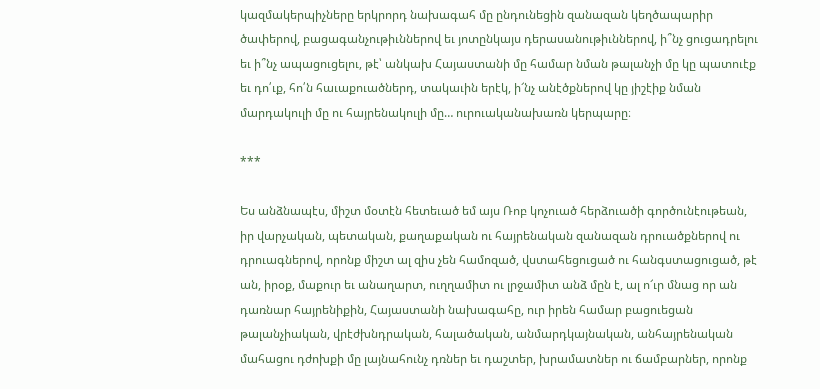կազմակերպիչները երկրորդ նախագահ մը ընդունեցին զանազան կեղծապարիր ծափերով, բացագանչութիւններով եւ յոտընկայս դերասանութիւններով, ի՞նչ ցուցադրելու եւ ի՞նչ ապացուցելու, թէ՝ անկախ Հայաստանի մը համար նման թալանչի մը կը պատուէք եւ դո՛ւք, հո՛ն հաւաքուածներդ, տակաւին երէկ, ի՜նչ անէծքներով կը յիշէիք նման մարդակուլի մը ու հայրենակուլի մը… ուրուականախառն կերպարը։

***

Ես անձնապէս, միշտ մօտէն հետեւած եմ այս Ռոբ կոչուած հերձուածի գործունէութեան, իր վարչական, պետական, քաղաքական ու հայրենական զանազան դրուածքներով ու դրուագներով, որոնք միշտ ալ զիս չեն համոզած, վստահեցուցած ու հանգստացուցած, թէ ան, իրօք, մաքուր եւ անաղարտ, ուղղամիտ ու լրջամիտ անձ մըն է, ալ ո՜ւր մնաց որ ան դառնար հայրենիքին, Հայաստանի նախագահը, ուր իրեն համար բացուեցան թալանչիական, վրէժխնդրական, հալածական, անմարդկայնական, անհայրենական մահացու դժոխքի մը լայնահունչ դռներ եւ դաշտեր, խրամատներ ու ճամբարներ, որոնք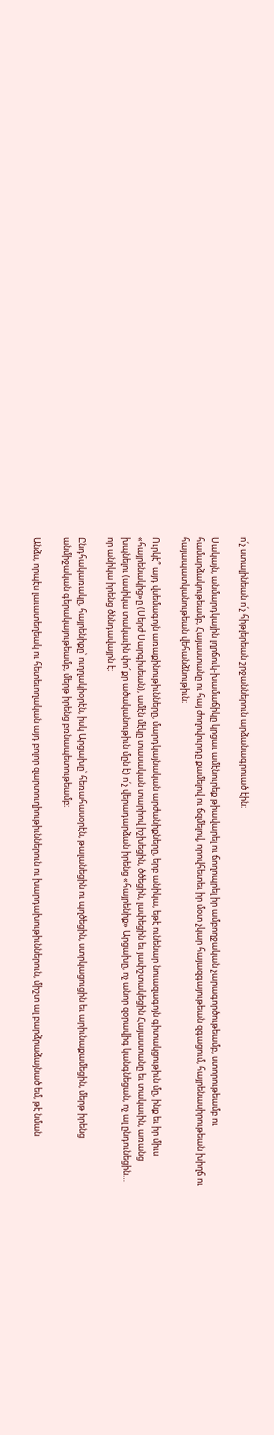ո՛չ ստալինեան ո՛չ հիթլերեան շրջաններուն արձանագրուած էին։

Սակայն, անմարդկային լղրճուկ-խամաճիկը կրցաւ ամէնուրեք թիավարել ու ճողոպրել իր ամբողջական չարագործութեամբ, ստորութեամբ ու համարձակութեամբ, Հայաստանը ու հայ ժողովուրդը քամելով ու ճզմելով, որովհետեւ իր մօտ չկար հայազգայութեան զգացում, հայրենասիրութեան խիղճ ու հայապատկանութեան վեհանձնութիւն։

Ուրկէ՞ այդ վսեմագոյն առաքինութիւնները, մարդկայնական արժանիքները, երբ անիկա, եթէ ունենար նուազագոյն գիտակցութիւն մը, ինք եւ իր միւս «հայրենակից»ը (Սերժ Սարգիսեան), ամէն մէկը տասական տարիով իշխեցին, ծծեցին, լափեցին եւ յափշտակեցին Հայաստանը եւ տակաւին, առանց խպնելու (ասիկա տակաւին փո՜քր ածականութիւն մըն է) ո՛չ վերադարձան իրենց «հայրենիք» Արցախը, ոչ անոր զօրավիգ կանգնեցան, ոչ ալ ընդունեցին… որ անիկա իրենց ծննդավայրն է։

Ընդհակառակը, հայրենիքը՝ ուղղակիօրէն, իսկ Արցախը՝ հեռահասօրէն, թալանեցին ու պղծեցին, ստրկացուցին եւ արիւնաքամեցին, մերթ իրենց անմիջական գերակայութեամբ, մերթ իրենց բռնապետութեամբ։

Անձս, որպէս լաւատեղեակ ու հետեւողական այդ բոլոր զարտուղիութիւններուն ու խարդախութիւններուն, միշտ ալ բարձրաձայնած եմ, թէ նման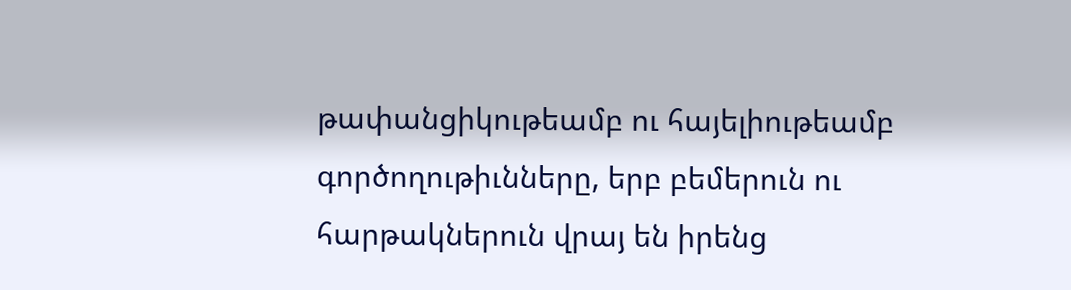թափանցիկութեամբ ու հայելիութեամբ գործողութիւնները, երբ բեմերուն ու հարթակներուն վրայ են իրենց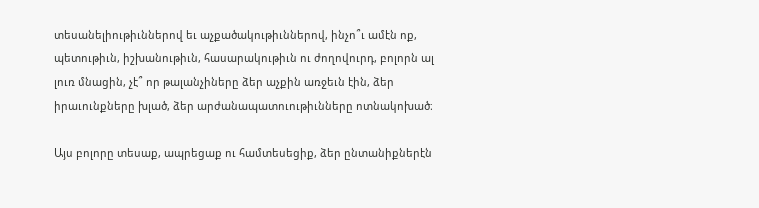տեսանելիութիւններով եւ աչքածակութիւններով, ինչո՞ւ ամէն ոք, պետութիւն, իշխանութիւն, հասարակութիւն ու ժողովուրդ, բոլորն ալ լուռ մնացին, չէ՞ որ թալանչիները ձեր աչքին առջեւն էին, ձեր իրաւունքները խլած, ձեր արժանապատուութիւնները ոտնակոխած։

Այս բոլորը տեսաք, ապրեցաք ու համտեսեցիք, ձեր ընտանիքներէն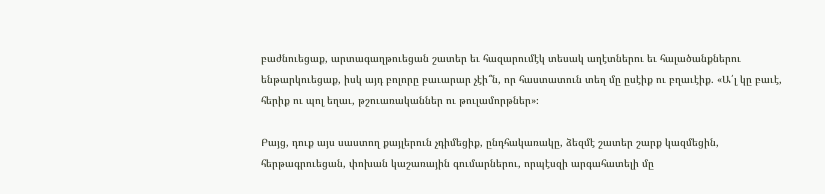բաժնուեցաք, արտագաղթուեցան շատեր եւ հազարումէկ տեսակ աղէտներու եւ հալածանքներու ենթարկուեցաք, իսկ այդ բոլորը բաւարար չէի՞ն, որ հաստատուն տեղ մը ըսէիք ու բղաւէիք. «Ա՛լ կը բաւէ, հերիք ու պոլ եղաւ, թշուառականներ ու թուլամորթներ»։

Բայց, դուք այս սաստող քայլերուն չդիմեցիք, ընդհակառակը, ձեզմէ շատեր շարք կազմեցին, հերթագրուեցան, փոխան կաշառային գումարներու, որպէսզի արգահատելի մը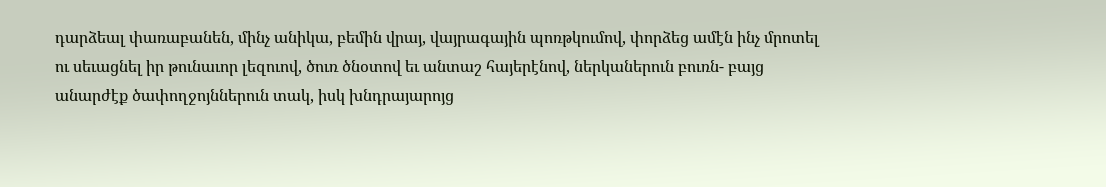դարձեալ փառաբանեն, մինչ անիկա, բեմին վրայ, վայրագային պոռթկումով, փորձեց ամէն ինչ մրոտել ու սեւացնել իր թունաւոր լեզուով, ծուռ ծնօտով եւ անտաշ հայերէնով, ներկաներուն բուռն- բայց անարժէք ծափողջոյններուն տակ, իսկ խնդրայարոյց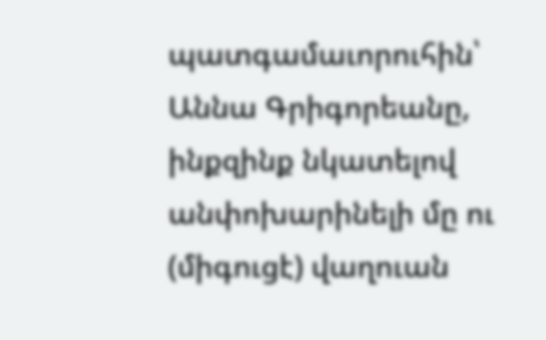պատգամաւորուհին՝ Աննա Գրիգորեանը, ինքզինք նկատելով անփոխարինելի մը ու (միգուցէ) վաղուան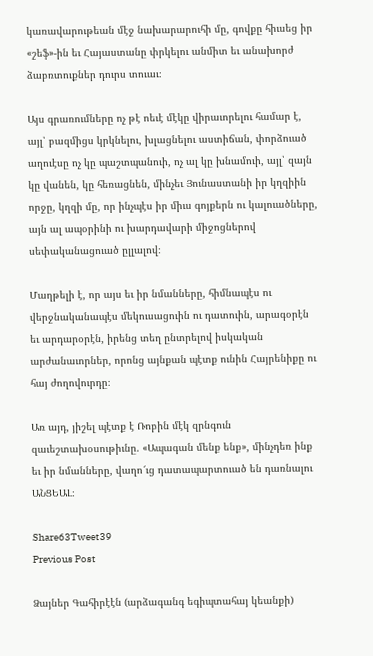կառավարութեան մէջ նախարարուհի մը, գովքը հիւսեց իր «շեֆ»-ին եւ Հայաստանը փրկելու անմիտ եւ անախորժ ձաբռտուքներ դուրս տուաւ։

Այս գրառումները ոչ թէ ոեւէ մէկը վիրաւորելու համար է, այլ՝ բազմիցս կրկնելու, խլացնելու աստիճան, փորձուած աղուէսը ոչ կը պաշտպանուի, ոչ ալ կը խնամուի, այլ՝ զայն կը վանեն, կը հեռացնեն, մինչեւ Յունաստանի իր կղզիին որջը, կղզի մը, որ ինչպէս իր միւս գոյքերն ու կալուածները, այն ալ ապօրինի ու խարդավարի միջոցներով սեփականացուած ըլլալով։

Մաղթելի է, որ այս եւ իր նմանները, հիմնապէս ու վերջնականապէս մեկուսացուին ու դատուին, արագօրէն եւ արդարօրէն, իրենց տեղ ընտրելով իսկական արժանաւորներ, որոնց այնքան պէտք ունին Հայրենիքը ու հայ ժողովուրդը։

Առ այդ, յիշել պէտք է Ռոբին մէկ զրնգուն զաւեշտախօսութիւնը. «Ապագան մենք ենք», մինչդեռ ինք եւ իր նմանները, վաղո՜ւց դատապարտուած են դառնալու ԱՆՑԵԱԼ։

Share63Tweet39
Previous Post

Ձայներ Գահիրէէն (արձագանգ եգիպտահայ կեանքի)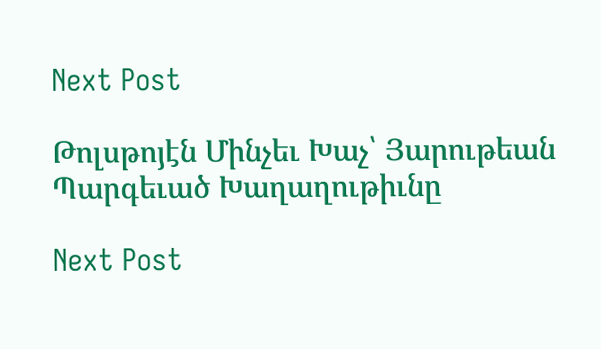Next Post

Թոլսթոյէն Մինչեւ Խաչ՝ Յարութեան Պարգեւած Խաղաղութիւնը

Next Post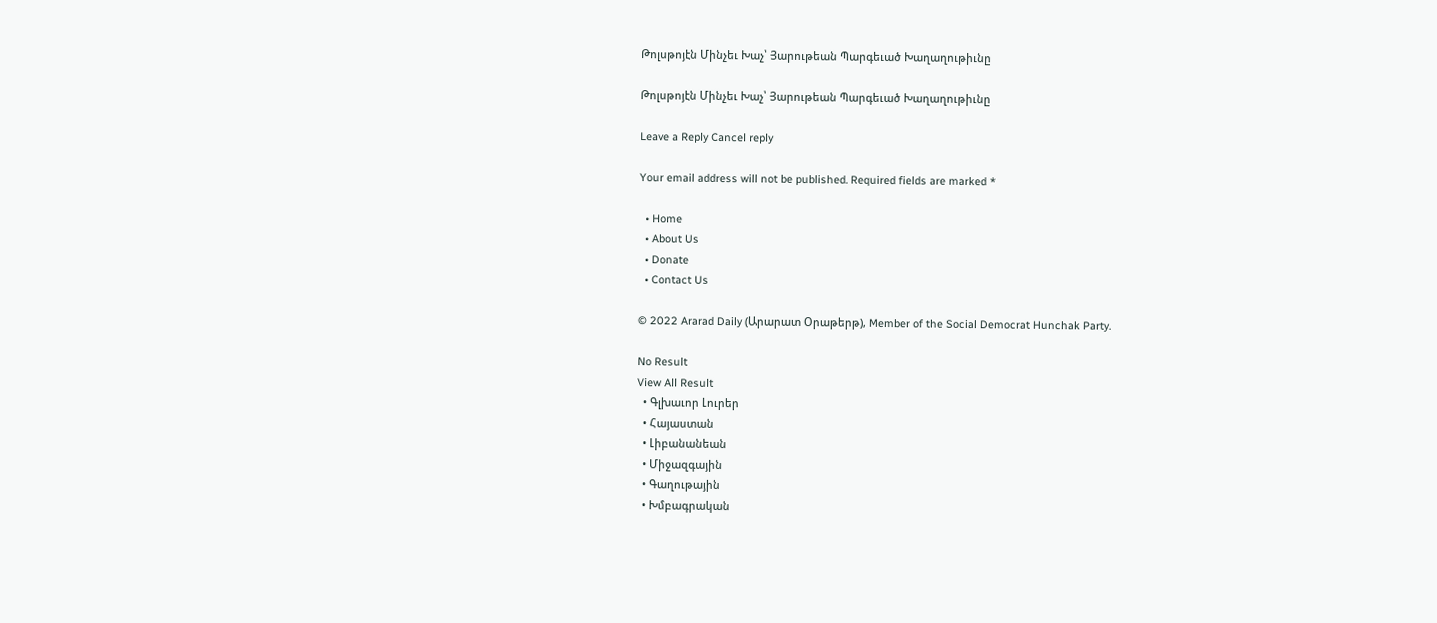Թոլսթոյէն Մինչեւ Խաչ՝ Յարութեան Պարգեւած Խաղաղութիւնը

Թոլսթոյէն Մինչեւ Խաչ՝ Յարութեան Պարգեւած Խաղաղութիւնը

Leave a Reply Cancel reply

Your email address will not be published. Required fields are marked *

  • Home
  • About Us
  • Donate
  • Contact Us

© 2022 Ararad Daily (Արարատ Օրաթերթ), Member of the Social Democrat Hunchak Party.

No Result
View All Result
  • Գլխաւոր Լուրեր
  • Հայաստան
  • Լիբանանեան
  • Միջազգային
  • Գաղութային
  • Խմբագրական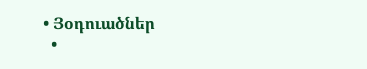• Յօդուածներ
  •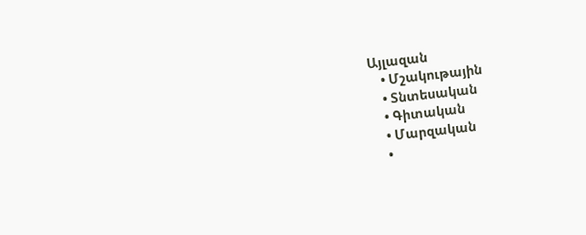Այլազան
    • Մշակութային
    • Տնտեսական
    • Գիտական
    • Մարզական
    •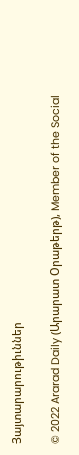Յայտարարութիւններ

© 2022 Ararad Daily (Արարատ Օրաթերթ), Member of the Social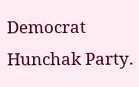Democrat Hunchak Party.